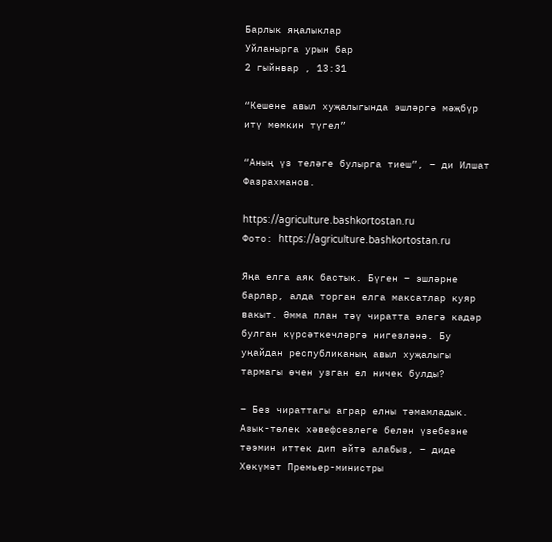Барлык яңалыклар
Уйланырга урын бар
2 гыйнвар , 13:31

“Кешене авыл хуҗалыгында эшләргә мәҗбүр итү мөмкин түгел”

“Аның үз теләге булырга тиеш”, – ди Илшат Фазрахманов.

https://agriculture.bashkortostan.ru
Фото: https://agriculture.bashkortostan.ru

Яңа елга аяк бастык. Бүген – эшләрне барлар, алда торган елга максатлар куяр вакыт. Әмма план тәү чиратта әлегә кадәр булган күрсәткечләргә нигезләнә. Бу уңайдан республиканың авыл хуҗалыгы тармагы өчен узган ел ничек булды?

– Без чираттагы аграр елны тәмамладык. Азык-төлек хәвефсезлеге белән үзебезне тәэмин иттек дип әйтә алабыз, – диде Хөкүмәт Премьер-министры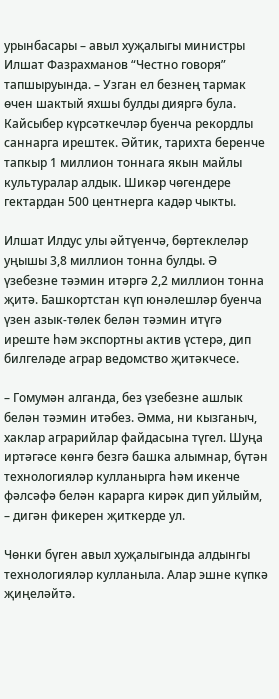урынбасары – авыл хуҗалыгы министры Илшат Фазрахманов “Честно говоря” тапшыруында. – Узган ел безнең тармак өчен шактый яхшы булды дияргә була. Кайсыбер күрсәткечләр буенча рекордлы саннарга ирештек. Әйтик, тарихта беренче тапкыр 1 миллион тоннага якын майлы культуралар алдык. Шикәр чөгендере гектардан 500 центнерга кадәр чыкты.

Илшат Илдус улы әйтүенчә, бөртеклеләр уңышы 3,8 миллион тонна булды. Ә үзебезне тәэмин итәргә 2,2 миллион тонна җитә. Башкортстан күп юнәлешләр буенча үзен азык-төлек белән тәэмин итүгә иреште һәм экспортны актив үстерә, дип билгеләде аграр ведомство җитәкчесе.

– Гомумән алганда, без үзебезне ашлык белән тәэмин итәбез. Әмма, ни кызганыч, хаклар аграрийлар файдасына түгел. Шуңа иртәгәсе көнгә безгә башка алымнар, бүтән технологияләр кулланырга һәм икенче фәлсәфә белән карарга кирәк дип уйлыйм, – дигән фикерен җиткерде ул.

Чөнки бүген авыл хуҗалыгында алдынгы технологияләр кулланыла. Алар эшне күпкә җиңеләйтә.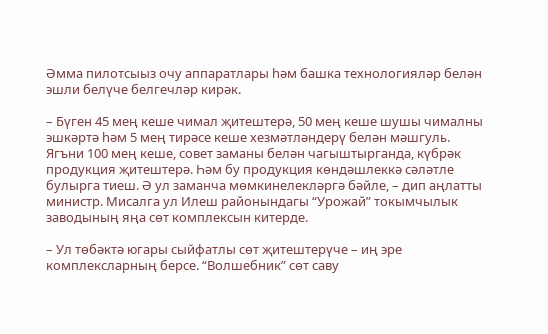Әмма пилотсыыз очу аппаратлары һәм башка технологияләр белән эшли белүче белгечләр кирәк.

– Бүген 45 мең кеше чимал җитештерә, 50 мең кеше шушы чималны эшкәртә һәм 5 мең тирәсе кеше хезмәтләндерү белән мәшгуль. Ягъни 100 мең кеше, совет заманы белән чагыштырганда, күбрәк продукция җитештерә. Һәм бу продукция көндәшлеккә сәләтле булырга тиеш. Ә ул заманча мөмкинелекләргә бәйле, – дип аңлатты министр. Мисалга ул Илеш районындагы “Урожай” токымчылык заводының яңа сөт комплексын китерде.

– Ул төбәктә югары сыйфатлы сөт җитештерүче – иң эре комплексларның берсе. “Волшебник” сөт саву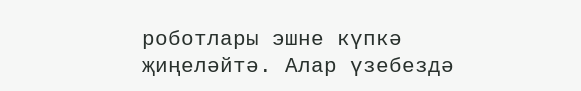роботлары эшне күпкә җиңеләйтә. Алар үзебездә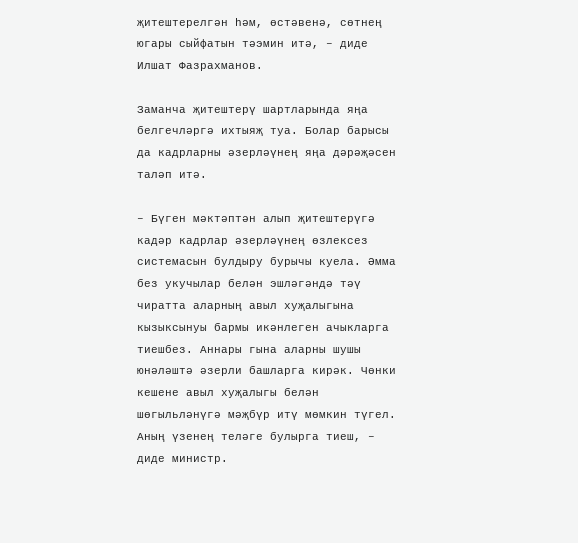җитештерелгән һәм, өстәвенә, сөтнең югары сыйфатын тәэмин итә, – диде Илшат Фазрахманов.

Заманча җитештерү шартларында яңа белгечләргә ихтыяҗ туа. Болар барысы да кадрларны әзерләүнең яңа дәрәҗәсен таләп итә.

– Бүген мәктәптән алып җитештерүгә кадәр кадрлар әзерләүнең өзлексез системасын булдыру бурычы куела. Әмма без укучылар белән эшләгәндә тәү чиратта аларның авыл хуҗалыгына кызыксынуы бармы икәнлеген ачыкларга тиешбез. Аннары гына аларны шушы юнәләштә әзерли башларга кирәк. Чөнки кешене авыл хуҗалыгы белән шөгыльләнүгә мәҗбүр итү мөмкин түгел. Аның үзенең теләге булырга тиеш, – диде министр.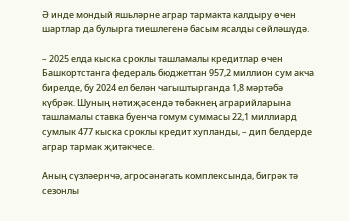Ә инде мондый яшьләрне аграр тармакта калдыру өчен шартлар да булырга тиешлегенә басым ясалды сөйләшүдә.

– 2025 елда кыска сроклы ташламалы кредитлар өчен Башкортстанга федераль бюджеттан 957,2 миллион сум акча бирелде, бу 2024 ел белән чагыштырганда 1,8 мәртәбә күбрәк. Шуның нәтиҗәсендә төбәкнең аграрийларына ташламалы ставка буенча гомум суммасы 22,1 миллиард сумлык 477 кыска сроклы кредит хупланды, – дип белдерде аграр тармак җитәкчесе.

Аның сүзләернчә, агросәнәгать комплексында, бигрәк тә сезонлы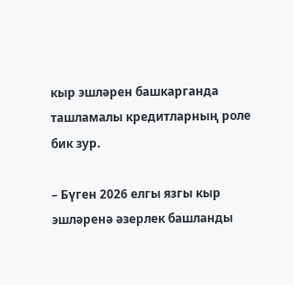кыр эшләрен башкарганда ташламалы кредитларның роле бик зур.

– Бүген 2026 елгы язгы кыр эшләренә әзерлек башланды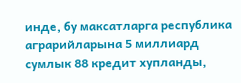инде, бу максатларга республика аграрийларына 5 миллиард сумлык 88 кредит хупланды,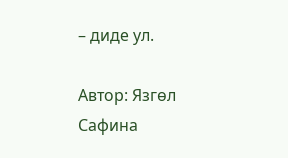– диде ул.

Автор: Язгөл Сафина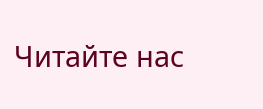Читайте нас